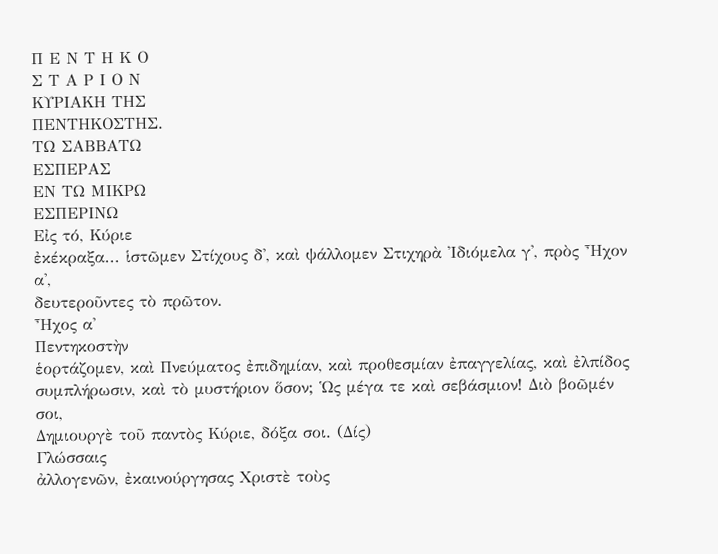Π Ε Ν Τ Η Κ Ο
Σ Τ Α Ρ Ι Ο Ν
ΚΥΡΙΑΚΗ ΤΗΣ
ΠΕΝΤΗΚΟΣΤΗΣ.
ΤΩ ΣΑΒΒΑΤΩ
ΕΣΠΕΡΑΣ
ΕΝ ΤΩ ΜΙΚΡΩ
ΕΣΠΕΡΙΝΩ
Εἰς τό, Κύριε
ἐκέκραξα... ἱστῶμεν Στίχους δ', καὶ ψάλλομεν Στιχηρὰ Ἰδιόμελα γ', πρὸς Ἦχον α',
δευτεροῦντες τὸ πρῶτον.
Ἦχος α'
Πεντηκοστὴν
ἑορτάζομεν, καὶ Πνεύματος ἐπιδημίαν, καὶ προθεσμίαν ἐπαγγελίας, καὶ ἐλπίδος
συμπλήρωσιν, καὶ τὸ μυστήριον ὅσον; Ὡς μέγα τε καὶ σεβάσμιον! Διὸ βοῶμέν σοι,
Δημιουργὲ τοῦ παντὸς Κύριε, δόξα σοι. (Δίς)
Γλώσσαις
ἀλλογενῶν, ἐκαινούργησας Χριστὲ τοὺς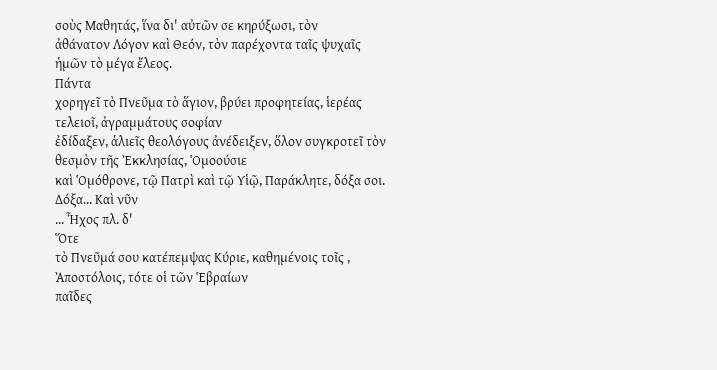σοὺς Μαθητάς, ἵνα δι' αὐτῶν σε κηρύξωσι, τὸν
ἀθάνατον Λόγον καὶ Θεόν, τὸν παρέχοντα ταῖς ψυχαῖς ἡμῶν τὸ μέγα ἔλεος.
Πάντα
χορηγεῖ τὸ Πνεῦμα τὸ ἅγιον, βρύει προφητείας, ἱερέας τελειοῖ, ἀγραμμάτους σοφίαν
ἐδίδαξεν, ἁλιεῖς θεολόγους ἀνέδειξεν, ὅλον συγκροτεῖ τὸν θεσμὸν τῆς Ἐκκλησίας, Ὁμοούσιε
καὶ Ὁμόθρονε, τῷ Πατρὶ καὶ τῷ Υἱῷ, Παράκλητε, δόξα σοι.
Δόξα... Καὶ νῦν
... Ἦχος πλ. δ'
Ὅτε
τὸ Πνεῦμά σου κατέπεμψας Κύριε, καθημένοις τοῖς , Ἀποστόλοις, τότε οἱ τῶν Ἑβραίων
παῖδες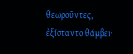θεωροῦντες, ἐξίσταντο θάμβει·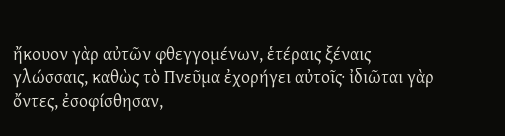ἤκουον γὰρ αὐτῶν φθεγγομένων, ἑτέραις ξέναις
γλώσσαις, καθὼς τὸ Πνεῦμα ἐχορήγει αὐτοῖς· ἰδιῶται γὰρ ὄντες, ἐσοφίσθησαν,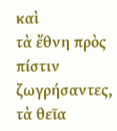καὶ
τὰ ἔθνη πρὸς πίστιν ζωγρήσαντες, τὰ θεῖα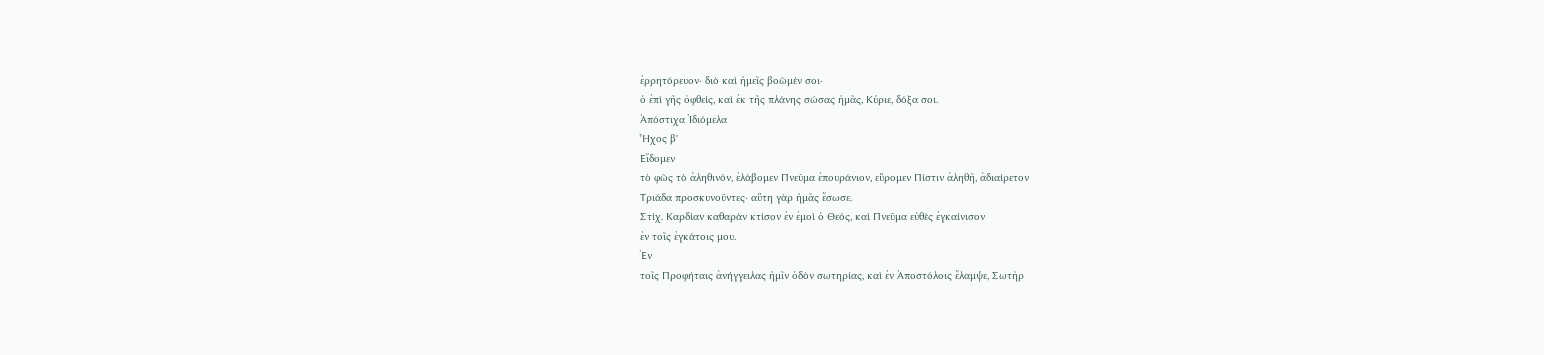ἐρρητόρευον· διὸ καὶ ἡμεῖς βοῶμέν σοι·
ὁ ἐπὶ γῆς ὀφθείς, καὶ ἐκ τῆς πλάνης σώσας ἡμᾶς, Κύριε, δόξα σοι.
Ἀπόστιχα Ἰδιόμελα
Ἦχος β'
Εἴδομεν
τὸ φῶς τὸ ἀληθινόν, ἐλάβομεν Πνεῦμα ἐπουράνιον, εὕρομεν Πίστιν ἀληθῆ, ἀδιαίρετον
Τριάδα προσκυνοῦντες· αὕτη γὰρ ἡμᾶς ἔσωσε.
Στίχ. Καρδίαν καθαρὰν κτίσον ἐν ἐμοὶ ὁ Θεός, καὶ Πνεῦμα εὐθὲς ἐγκαίνισον
ἐν τοῖς ἐγκάτοις μου.
Ἐν
τοῖς Προφήταις ἀνήγγειλας ἡμῖν ὁδὸν σωτηρίας, καὶ ἐν Ἀποστόλοις ἔλαμψε, Σωτὴρ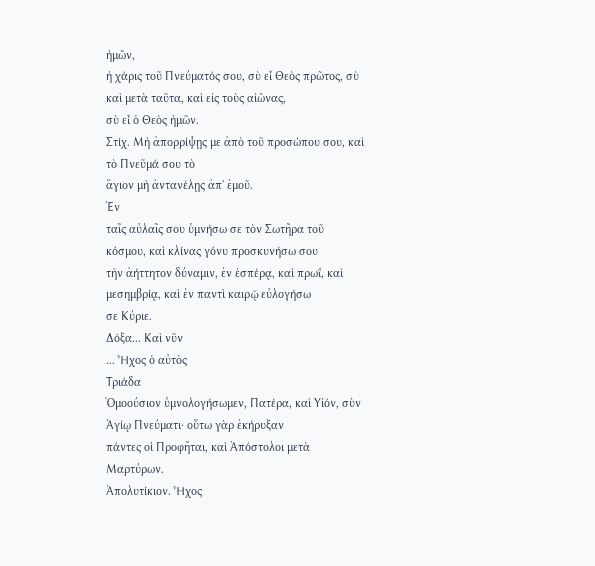ἡμῶν,
ἡ χάρις τοῦ Πνεύματός σου, σὺ εἶ Θεὸς πρῶτος, σὺ καὶ μετὰ ταῦτα, καὶ εἰς τοὺς αἰῶνας,
σὺ εἶ ὁ Θεὸς ἡμῶν.
Στίχ. Μὴ ἀπορρίψῃς με ἀπὸ τοῦ προσώπου σου, καὶ τὸ Πνεῦμά σου τὸ
ἅγιον μὴ ἀντανέλῃς ἀπ' ἐμοῦ.
Ἐν
ταῖς αὐλαῖς σου ὑμνήσω σε τὸν Σωτῆρα τοῦ κόσμου, καὶ κλίνας γόνυ προσκυνήσω σου
τὴν ἀήττητον δύναμιν, ἐν ἑσπέρᾳ, καὶ πρωΐ, καὶ μεσημβρίᾳ, καὶ ἐν παντὶ καιρῷ εὐλογήσω
σε Κύριε.
Δόξα... Καὶ νῦν
... Ἦχος ὁ αὐτὸς
Τριάδα
Ὁμοούσιον ὑμνολογήσωμεν, Πατέρα, καὶ Υἱόν, σὺν Ἁγίῳ Πνεύματι· οὕτω γὰρ ἐκήρυξαν
πάντες οἱ Προφῆται, καὶ Ἀπόστολοι μετὰ Μαρτύρων.
Ἀπολυτίκιον. Ἦχος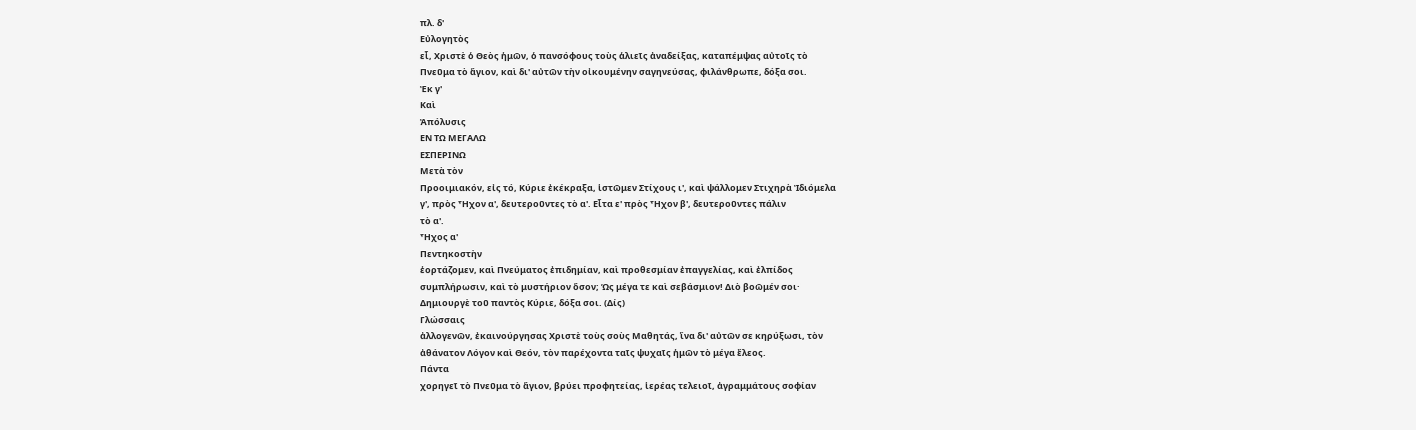πλ. δ'
Εὐλογητὸς
εἶ, Χριστὲ ὁ Θεὸς ἡμῶν, ὁ πανσόφους τοὺς ἁλιεῖς ἀναδείξας, καταπέμψας αὐτοῖς τὸ
Πνεῦμα τὸ ἅγιον, καὶ δι' αὐτῶν τὴν οἰκουμένην σαγηνεύσας, φιλάνθρωπε, δόξα σοι.
Ἐκ γ'
Καὶ
Ἀπόλυσις
ΕΝ ΤΩ ΜΕΓΑΛΩ
ΕΣΠΕΡΙΝΩ
Μετὰ τὸν
Προοιμιακόν, εἰς τό, Κύριε ἐκέκραξα, ἱστῶμεν Στίχους ι', καὶ ψάλλομεν Στιχηρὰ Ἰδιόμελα
γ', πρὸς Ἦχον α', δευτεροῦντες τὸ α'. Εἶτα ε' πρὸς Ἦχον β', δευτεροῦντες πάλιν
τὸ α'.
Ἦχος α'
Πεντηκοστὴν
ἑορτάζομεν, καὶ Πνεύματος ἐπιδημίαν, καὶ προθεσμίαν ἐπαγγελίας, καὶ ἐλπίδος
συμπλήρωσιν, καὶ τὸ μυστήριον ὅσον; Ὡς μέγα τε καὶ σεβάσμιον! Διὸ βοῶμέν σοι·
Δημιουργὲ τοῦ παντὸς Κύριε, δόξα σοι. (Δίς)
Γλώσσαις
ἀλλογενῶν, ἐκαινούργησας Χριστὲ τοὺς σοὺς Μαθητάς, ἵνα δι' αὐτῶν σε κηρύξωσι, τὸν
ἀθάνατον Λόγον καὶ Θεόν, τὸν παρέχοντα ταῖς ψυχαῖς ἡμῶν τὸ μέγα ἔλεος.
Πάντα
χορηγεῖ τὸ Πνεῦμα τὸ ἅγιον, βρύει προφητείας, ἱερέας τελειοῖ, ἀγραμμάτους σοφίαν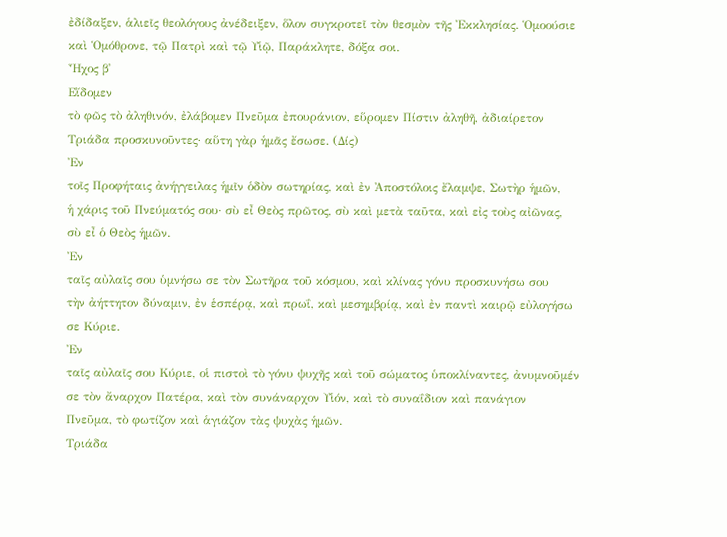ἐδίδαξεν, ἁλιεῖς θεολόγους ἀνέδειξεν, ὅλον συγκροτεῖ τὸν θεσμὸν τῆς Ἐκκλησίας. Ὁμοούσιε
καὶ Ὁμόθρονε, τῷ Πατρὶ καὶ τῷ Υἱῷ, Παράκλητε, δόξα σοι.
Ἦχος β'
Εἴδομεν
τὸ φῶς τὸ ἀληθινόν, ἐλάβομεν Πνεῦμα ἐπουράνιον, εὕρομεν Πίστιν ἀληθῆ, ἀδιαίρετον
Τριάδα προσκυνοῦντες· αὕτη γὰρ ἡμᾶς ἔσωσε. (Δίς)
Ἐν
τοῖς Προφήταις ἀνήγγειλας ἡμῖν ὁδὸν σωτηρίας, καὶ ἐν Ἀποστόλοις ἔλαμψε, Σωτὴρ ἡμῶν,
ἡ χάρις τοῦ Πνεύματός σου· σὺ εἶ Θεὸς πρῶτος, σὺ καὶ μετὰ ταῦτα, καὶ εἰς τοὺς αἰῶνας,
σὺ εἶ ὁ Θεὸς ἡμῶν.
Ἐν
ταῖς αὐλαῖς σου ὑμνήσω σε τὸν Σωτῆρα τοῦ κόσμου, καὶ κλίνας γόνυ προσκυνήσω σου
τὴν ἀήττητον δύναμιν, ἐν ἑσπέρᾳ, καὶ πρωΐ, καὶ μεσημβρίᾳ, καὶ ἐν παντὶ καιρῷ εὐλογήσω
σε Κύριε.
Ἐν
ταῖς αὐλαῖς σου Κύριε, οἱ πιστοὶ τὸ γόνυ ψυχῆς καὶ τοῦ σώματος ὑποκλίναντες, ἀνυμνοῦμέν
σε τὸν ἄναρχον Πατέρα, καὶ τὸν συνάναρχον Υἱόν, καὶ τὸ συναΐδιον καὶ πανάγιον
Πνεῦμα, τὸ φωτίζον καὶ ἁγιάζον τὰς ψυχὰς ἡμῶν.
Τριάδα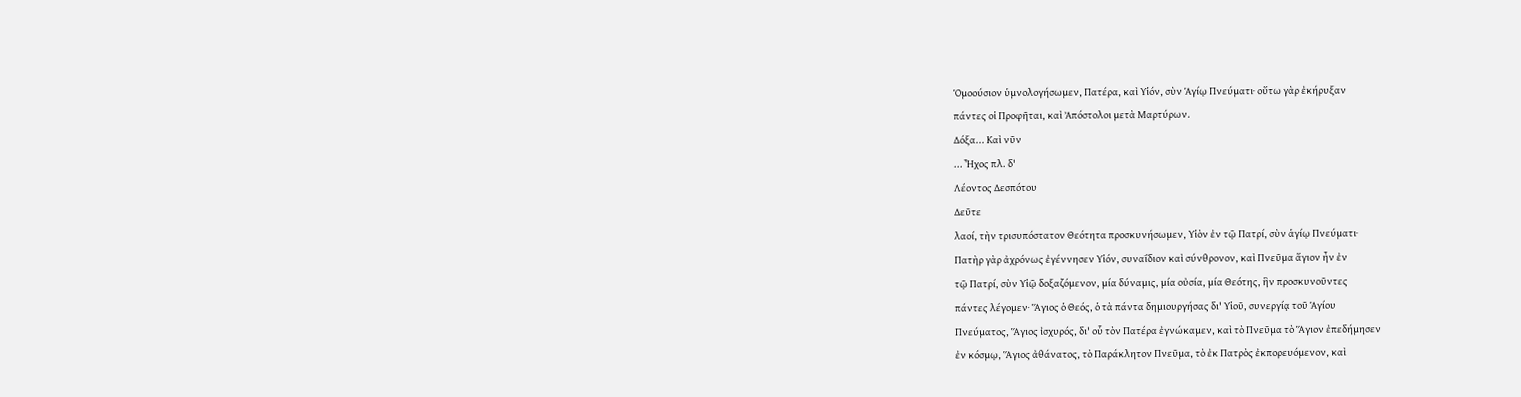Ὁμοούσιον ὑμνολογήσωμεν, Πατέρα, καὶ Υἱόν, σὺν Ἁγίῳ Πνεύματι· οὕτω γὰρ ἐκήρυξαν
πάντες οἱ Προφῆται, καὶ Ἀπόστολοι μετὰ Μαρτύρων.
Δόξα... Καὶ νῦν
... Ἦχος πλ. δ'
Λέοντος Δεσπότου
Δεῦτε
λαοί, τὴν τρισυπόστατον Θεότητα προσκυνήσωμεν, Υἱὸν ἐν τῷ Πατρί, σὺν ἁγίῳ Πνεύματι·
Πατὴρ γὰρ ἀχρόνως ἐγέννησεν Υἱόν, συναΐδιον καὶ σύνθρονον, καὶ Πνεῦμα ἅγιον ἦν ἐν
τῷ Πατρί, σὺν Υἱῷ δοξαζόμενον, μία δύναμις, μία οὐσία, μία Θεότης, ἣν προσκυνοῦντες
πάντες λέγομεν· Ἅγιος ὁ Θεός, ὁ τὰ πάντα δημιουργήσας δι' Υἱοῦ, συνεργίᾳ τοῦ Ἁγίου
Πνεύματος, Ἅγιος ἰσχυρός, δι' οὗ τὸν Πατέρα ἐγνώκαμεν, καὶ τὸ Πνεῦμα τὸ Ἅγιον ἐπεδήμησεν
ἐν κόσμῳ, Ἅγιος ἀθάνατος, τὸ Παράκλητον Πνεῦμα, τὸ ἐκ Πατρὸς ἐκπορευόμενον, καὶ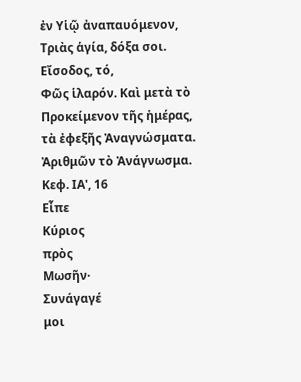ἐν Υἱῷ ἀναπαυόμενον, Τριὰς ἁγία, δόξα σοι.
Εἴσοδος, τό,
Φῶς ἱλαρόν. Καὶ μετὰ τὸ Προκείμενον τῆς ἡμέρας, τὰ ἐφεξῆς Ἀναγνώσματα.
Ἀριθμῶν τὸ Ἀνάγνωσμα. Κεφ. ΙΑ', 16
Εἶπε
Κύριος
πρὸς
Μωσῆν·
Συνάγαγέ
μοι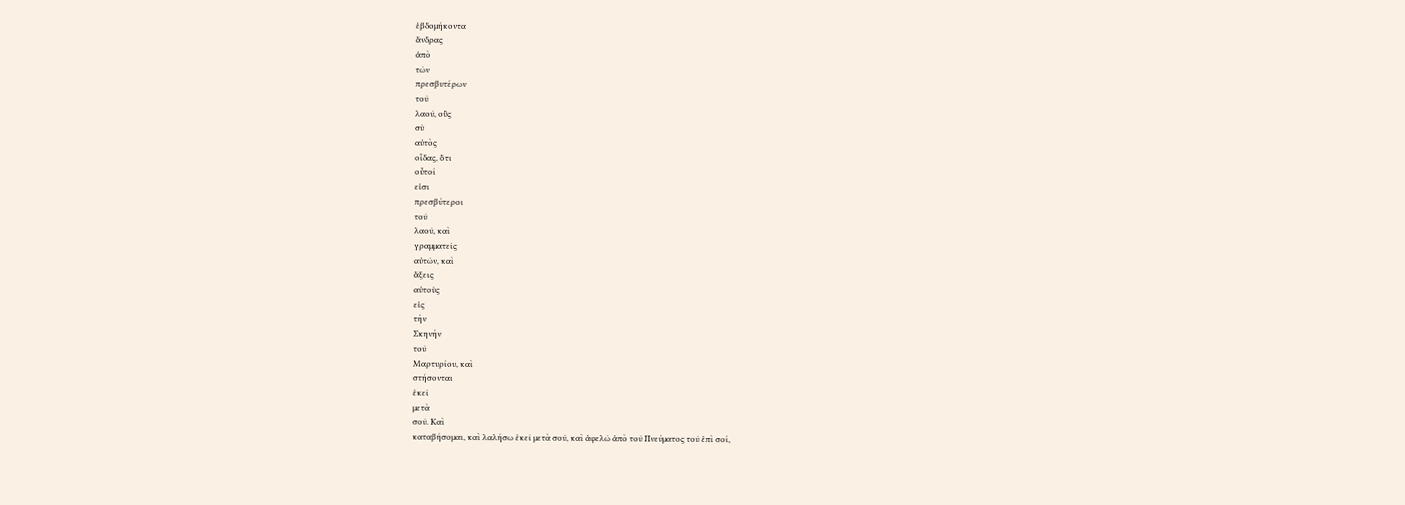ἑβδομήκοντα
ἄνδρας
ἀπὸ
τῶν
πρεσβυτέρων
τοῦ
λαοῦ, οὓς
σὺ
αὐτὸς
οἶδας, ὅτι
οὗτοί
εἰσι
πρεσβύτεροι
τοῦ
λαοῦ, καὶ
γραμματεῖς
αὐτῶν, καὶ
ἄξεις
αὐτοὺς
εἰς
τὴν
Σκηνὴν
τοῦ
Μαρτυρίου, καὶ
στήσονται
ἐκεῖ
μετὰ
σοῦ. Καὶ
καταβήσομαι, καὶ λαλήσω ἐκεῖ μετὰ σοῦ, καὶ ἀφελῶ ἀπὸ τοῦ Πνεύματος τοῦ ἐπὶ σοί,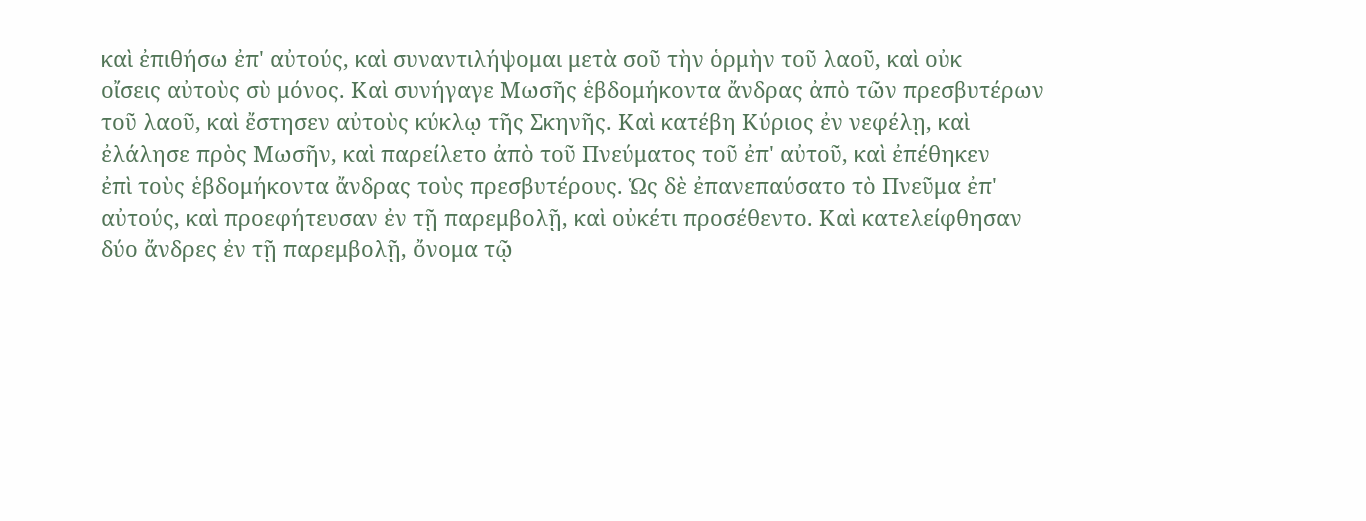καὶ ἐπιθήσω ἐπ' αὐτούς, καὶ συναντιλήψομαι μετὰ σοῦ τὴν ὁρμὴν τοῦ λαοῦ, καὶ οὐκ
οἴσεις αὐτοὺς σὺ μόνος. Καὶ συνήγαγε Μωσῆς ἑβδομήκοντα ἄνδρας ἀπὸ τῶν πρεσβυτέρων
τοῦ λαοῦ, καὶ ἔστησεν αὐτοὺς κύκλῳ τῆς Σκηνῆς. Καὶ κατέβη Κύριος ἐν νεφέλῃ, καὶ
ἐλάλησε πρὸς Μωσῆν, καὶ παρείλετο ἀπὸ τοῦ Πνεύματος τοῦ ἐπ' αὐτοῦ, καὶ ἐπέθηκεν
ἐπὶ τοὺς ἑβδομήκοντα ἄνδρας τοὺς πρεσβυτέρους. Ὡς δὲ ἐπανεπαύσατο τὸ Πνεῦμα ἐπ'
αὐτούς, καὶ προεφήτευσαν ἐν τῇ παρεμβολῇ, καὶ οὐκέτι προσέθεντο. Καὶ κατελείφθησαν
δύο ἄνδρες ἐν τῇ παρεμβολῇ, ὄνομα τῷ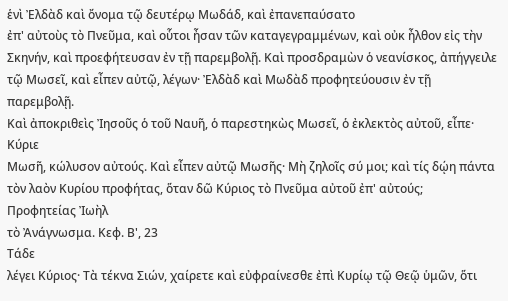ἑνὶ Ἐλδὰδ καὶ ὄνομα τῷ δευτέρῳ Μωδάδ, καὶ ἐπανεπαύσατο
ἐπ' αὐτοὺς τὸ Πνεῦμα, καὶ οὗτοι ἦσαν τῶν καταγεγραμμένων, καὶ οὐκ ἦλθον εἰς τὴν
Σκηνήν, καὶ προεφήτευσαν ἐν τῇ παρεμβολῇ. Καὶ προσδραμὼν ὁ νεανίσκος, ἀπήγγειλε
τῷ Μωσεῖ, καὶ εἶπεν αὐτῷ, λέγων· Ἐλδὰδ καὶ Μωδὰδ προφητεύουσιν ἐν τῇ παρεμβολῇ.
Καὶ ἀποκριθεὶς Ἰησοῦς ὁ τοῦ Ναυῆ, ὁ παρεστηκὼς Μωσεῖ, ὁ ἐκλεκτὸς αὐτοῦ, εἶπε· Κύριε
Μωσῆ, κώλυσον αὐτούς. Καὶ εἶπεν αὐτῷ Μωσῆς· Μὴ ζηλοῖς σύ μοι; καὶ τίς δῴη πάντα
τὸν λαὸν Κυρίου προφήτας, ὅταν δῶ Κύριος τὸ Πνεῦμα αὐτοῦ ἐπ' αὐτούς;
Προφητείας Ἰωὴλ
τὸ Ἀνάγνωσμα. Κεφ. Β', 23
Τάδε
λέγει Κύριος· Τὰ τέκνα Σιών, χαίρετε καὶ εὐφραίνεσθε ἐπὶ Κυρίῳ τῷ Θεῷ ὑμῶν, ὅτι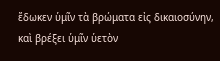ἔδωκεν ὑμῖν τὰ βρώματα εἰς δικαιοσύνην, καὶ βρέξει ὑμῖν ὑετὸν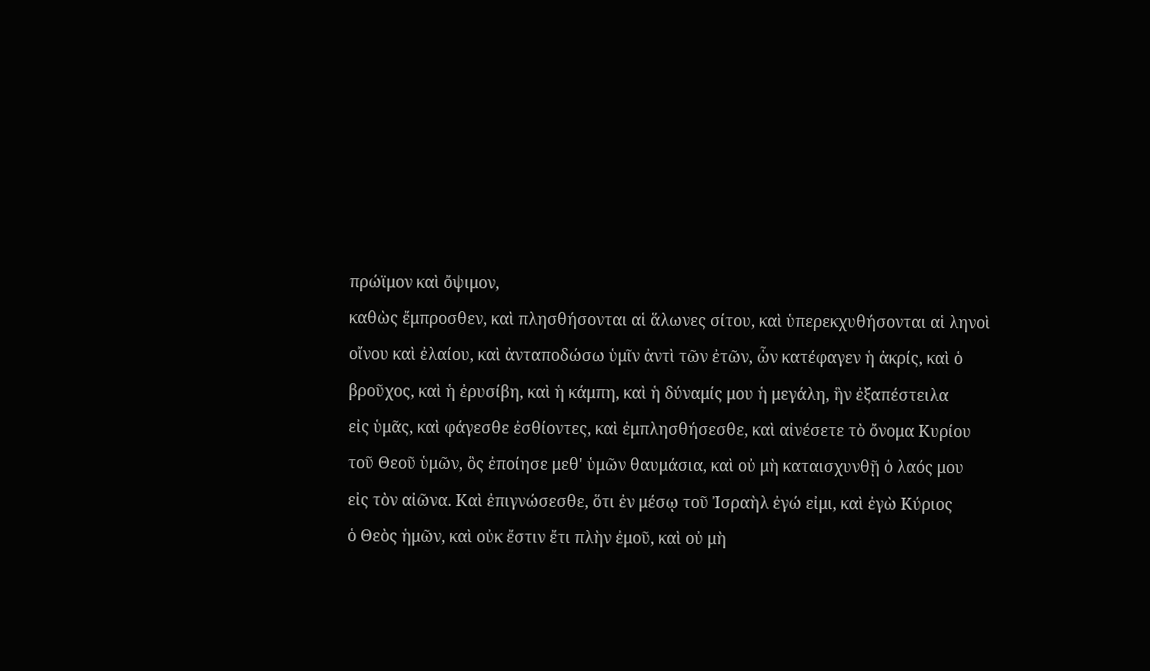πρώϊμον καὶ ὄψιμον,
καθὼς ἔμπροσθεν, καὶ πλησθήσονται αἱ ἅλωνες σίτου, καὶ ὑπερεκχυθήσονται αἱ ληνοὶ
οἴνου καὶ ἐλαίου, καὶ ἀνταποδώσω ὑμῖν ἀντὶ τῶν ἐτῶν, ὧν κατέφαγεν ἡ ἀκρίς, καὶ ὁ
βροῦχος, καὶ ἡ ἐρυσίβη, καὶ ἡ κάμπη, καὶ ἡ δύναμίς μου ἡ μεγάλη, ἣν ἐξαπέστειλα
εἰς ὑμᾶς, καὶ φάγεσθε ἐσθίοντες, καὶ ἐμπλησθήσεσθε, καὶ αἰνέσετε τὸ ὄνομα Κυρίου
τοῦ Θεοῦ ὑμῶν, ὃς ἐποίησε μεθ' ὑμῶν θαυμάσια, καὶ οὐ μὴ καταισχυνθῇ ὁ λαός μου
εἰς τὸν αἰῶνα. Καὶ ἐπιγνώσεσθε, ὅτι ἐν μέσῳ τοῦ Ἰσραὴλ ἐγώ εἰμι, καὶ ἐγὼ Κύριος
ὁ Θεὸς ἡμῶν, καὶ οὐκ ἔστιν ἔτι πλὴν ἐμοῦ, καὶ οὐ μὴ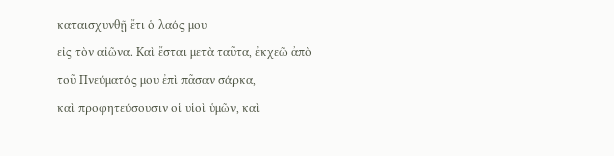καταισχυνθῇ ἔτι ὁ λαός μου
εἰς τὸν αἰῶνα. Καὶ ἔσται μετὰ ταῦτα, ἐκχεῶ ἀπὸ τοῦ Πνεύματός μου ἐπὶ πᾶσαν σάρκα,
καὶ προφητεύσουσιν οἱ υἱοὶ ὑμῶν, καὶ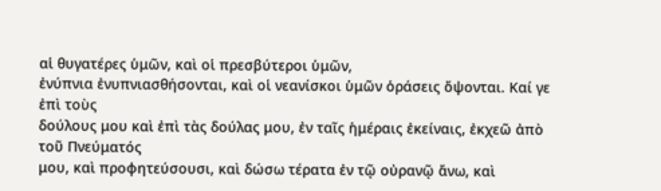αἱ θυγατέρες ὑμῶν, καὶ οἱ πρεσβύτεροι ὑμῶν,
ἐνύπνια ἐνυπνιασθήσονται, καὶ οἱ νεανίσκοι ὑμῶν ὁράσεις ὄψονται. Καί γε ἐπὶ τοὺς
δούλους μου καὶ ἐπὶ τὰς δούλας μου, ἐν ταῖς ἡμέραις ἐκείναις, ἐκχεῶ ἀπὸ τοῦ Πνεύματός
μου, καὶ προφητεύσουσι, καὶ δώσω τέρατα ἐν τῷ οὐρανῷ ἄνω, καὶ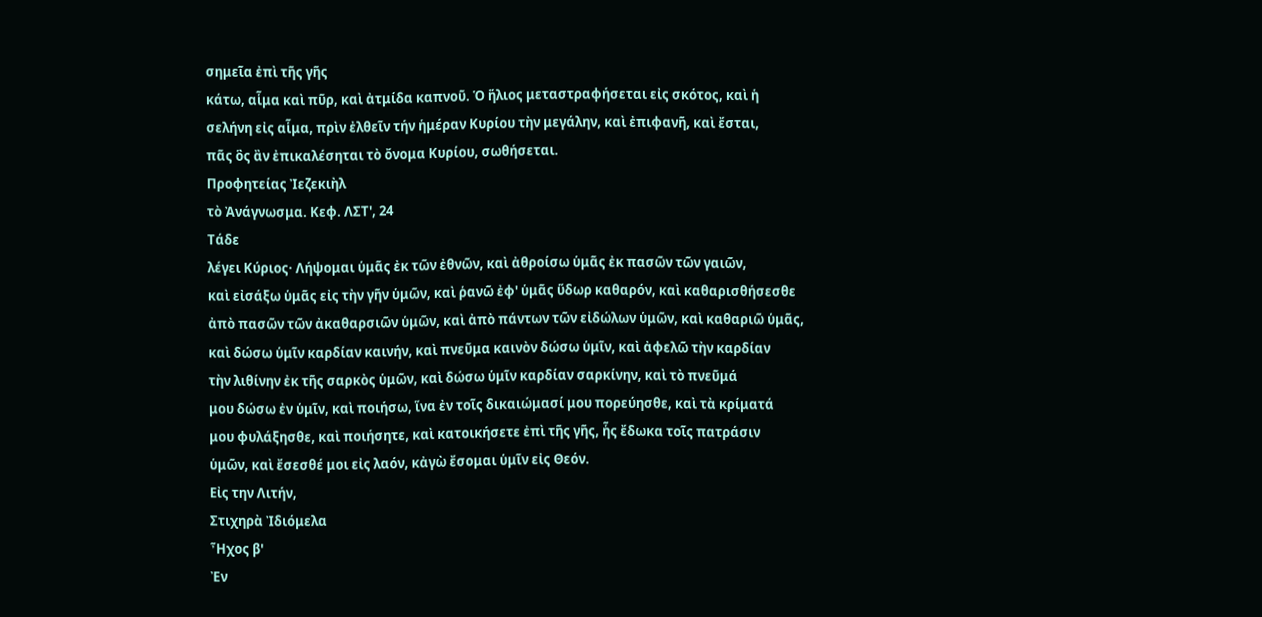σημεῖα ἐπὶ τῆς γῆς
κάτω, αἷμα καὶ πῦρ, καὶ ἀτμίδα καπνοῦ. Ὁ ἥλιος μεταστραφήσεται εἰς σκότος, καὶ ἡ
σελήνη εἰς αἷμα, πρὶν ἐλθεῖν τήν ἡμέραν Κυρίου τὴν μεγάλην, καὶ ἐπιφανῆ, καὶ ἔσται,
πᾶς ὃς ἂν ἐπικαλέσηται τὸ ὄνομα Κυρίου, σωθήσεται.
Προφητείας Ἰεζεκιὴλ
τὸ Ἀνάγνωσμα. Κεφ. ΛΣΤ', 24
Τάδε
λέγει Κύριος· Λήψομαι ὑμᾶς ἐκ τῶν ἐθνῶν, καὶ ἀθροίσω ὑμᾶς ἐκ πασῶν τῶν γαιῶν,
καὶ εἰσάξω ὑμᾶς εἰς τὴν γῆν ὑμῶν, καὶ ῥανῶ ἐφ' ὑμᾶς ὕδωρ καθαρόν, καὶ καθαρισθήσεσθε
ἀπὸ πασῶν τῶν ἀκαθαρσιῶν ὑμῶν, καὶ ἀπὸ πάντων τῶν εἰδώλων ὑμῶν, καὶ καθαριῶ ὑμᾶς,
καὶ δώσω ὑμῖν καρδίαν καινήν, καὶ πνεῦμα καινὸν δώσω ὑμῖν, καὶ ἀφελῶ τὴν καρδίαν
τὴν λιθίνην ἐκ τῆς σαρκὸς ὑμῶν, καὶ δώσω ὑμῖν καρδίαν σαρκίνην, καὶ τὸ πνεῦμά
μου δώσω ἐν ὑμῖν, καὶ ποιήσω, ἵνα ἐν τοῖς δικαιώμασί μου πορεύησθε, καὶ τὰ κρίματά
μου φυλάξησθε, καὶ ποιήσητε, καὶ κατοικήσετε ἐπὶ τῆς γῆς, ἧς ἔδωκα τοῖς πατράσιν
ὑμῶν, καὶ ἔσεσθέ μοι εἰς λαόν, κἀγὼ ἔσομαι ὑμῖν εἰς Θεόν.
Εἰς την Λιτήν,
Στιχηρὰ Ἰδιόμελα
Ἦχος β'
Ἐν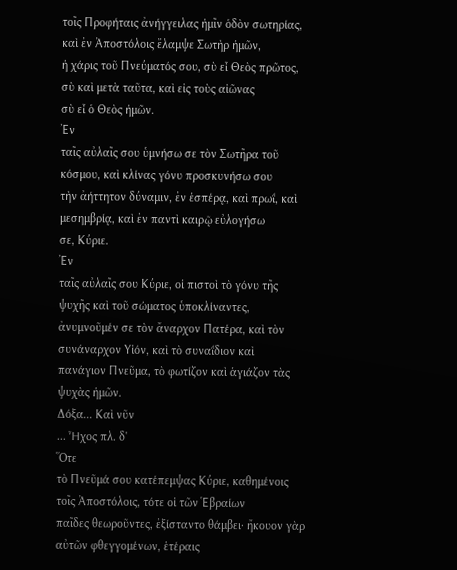τοῖς Προφήταις ἀνήγγειλας ἡμῖν ὁδὸν σωτηρίας, καὶ ἐν Ἀποστόλοις ἔλαμψε Σωτὴρ ἡμῶν,
ἡ χάρις τοῦ Πνεύματός σου, σὺ εἶ Θεὸς πρῶτος, σὺ καὶ μετὰ ταῦτα, καὶ εἰς τοὺς αἰῶνας
σὺ εἶ ὁ Θεὸς ἡμῶν.
Ἐν
ταῖς αὐλαῖς σου ὑμνήσω σε τὸν Σωτῆρα τοῦ κόσμου, καὶ κλίνας γόνυ προσκυνήσω σου
τὴν ἀήττητον δύναμιν, ἐν ἑσπέρᾳ, καὶ πρωΐ, καὶ μεσημβρίᾳ, καὶ ἐν παντὶ καιρῷ εὐλογήσω
σε, Κύριε.
Ἐν
ταῖς αὐλαῖς σου Κύριε, οἱ πιστοὶ τὸ γόνυ τῆς ψυχῆς καὶ τοῦ σώματος ὑποκλίναντες,
ἀνυμνοῦμέν σε τὸν ἄναρχον Πατέρα, καὶ τὸν συνάναρχον Υἱόν, καὶ τὸ συναΐδιον καὶ
πανάγιον Πνεῦμα, τὸ φωτίζον καὶ ἁγιάζον τὰς ψυχὰς ἡμῶν.
Δόξα... Καὶ νῦν
... Ἦχος πλ. δ'
Ὅτε
τὸ Πνεῦμά σου κατέπεμψας Κύριε, καθημένοις τοῖς Ἀποστόλοις, τότε οἱ τῶν Ἑβραίων
παῖδες θεωροῦντες, ἐξίσταντο θάμβει· ἤκουον γὰρ αὐτῶν φθεγγομένων, ἑτέραις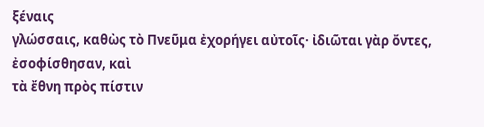ξέναις
γλώσσαις, καθὼς τὸ Πνεῦμα ἐχορήγει αὐτοῖς· ἰδιῶται γὰρ ὄντες, ἐσοφίσθησαν, καὶ
τὰ ἔθνη πρὸς πίστιν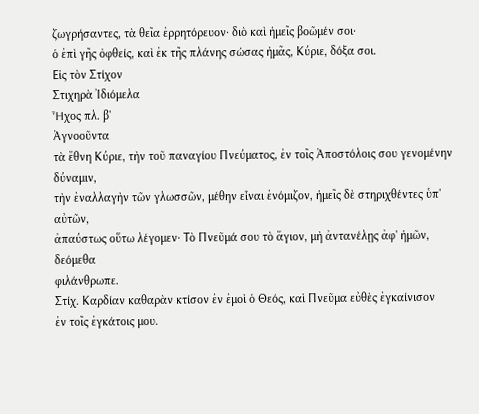ζωγρήσαντες, τὰ θεῖα ἐρρητόρευον· διὸ καὶ ἡμεῖς βοῶμέν σοι·
ὁ ἐπὶ γῆς ὀφθείς, καὶ ἐκ τῆς πλάνης σώσας ἡμᾶς, Κύριε, δόξα σοι.
Εἰς τὸν Στίχον
Στιχηρὰ Ἰδιόμελα
Ἦχος πλ. β'
Ἀγνοοῦντα
τὰ ἔθνη Κύριε, τὴν τοῦ παναγίου Πνεύματος, ἐν τοῖς Ἀποστόλοις σου γενομένην δύναμιν,
τὴν ἐναλλαγὴν τῶν γλωσσῶν, μέθην εἶναι ἐνόμιζον, ἡμεῖς δὲ στηριχθέντες ὑπ' αὐτῶν,
ἀπαύστως οὕτω λέγομεν· Τὸ Πνεῦμά σου τὸ ἅγιον, μὴ ἀντανέλῃς ἀφ' ἡμῶν, δεόμεθα
φιλάνθρωπε.
Στίχ. Καρδίαν καθαρὰν κτίσον ἐν ἐμοὶ ὁ Θεός, καὶ Πνεῦμα εὐθὲς ἐγκαίνισον
ἐν τοῖς ἐγκάτοις μου.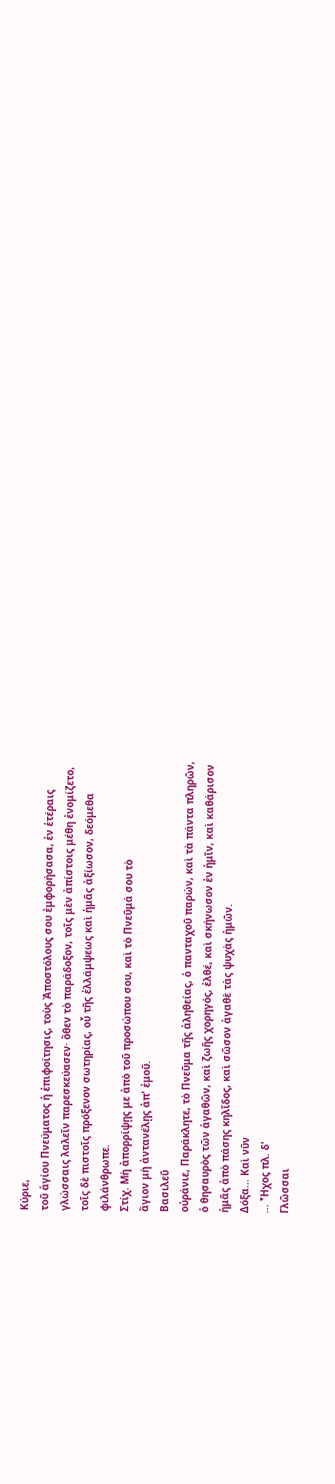Κύριε,
τοῦ ἁγίου Πνεύματος ἡ ἐπιφοίτησις, τοὺς Ἀποστόλους σου ἐμφορήσασα, ἐν ἑτέραις
γλώσσαις λαλεῖν παρεσκεύασεν· ὅθεν τὸ παράδοξον, τοῖς μὲν ἀπίστοις μέθη ἐνομίζετο,
τοῖς δὲ πιστοῖς πρόξενον σωτηρίας, οὗ τῆς ἐλλάμψεως καὶ ἡμᾶς ἀξίωσον, δεόμεθα
φιλάνθρωπε.
Στίχ. Μὴ ἀπορρίψῃς με ἀπὸ τοῦ προσώπου σου, καὶ τὸ Πνεῦμά σου τὸ
ἅγιον μὴ ἀντανέλῃς ἀπ' ἐμοῦ.
Βασιλεῦ
οὐράνιε, Παράκλητε, τὸ Πνεῦμα τῆς ἀληθείας, ὁ πανταχοῦ παρών, καὶ τὰ πάντα πληρῶν,
ὁ θησαυρὸς τῶν ἀγαθῶν, καὶ ζωῆς χορηγός, ἐλθέ, καὶ σκήνωσον ἐν ἡμῖν, καὶ καθάρισον
ἡμᾶς ἀπὸ πάσης κηλῖδος, καὶ σῶσον ἀγαθὲ τὰς ψυχὰς ἡμῶν.
Δόξα... Καὶ νῦν
... Ἦχος πλ. δ'
Γλῶσσαι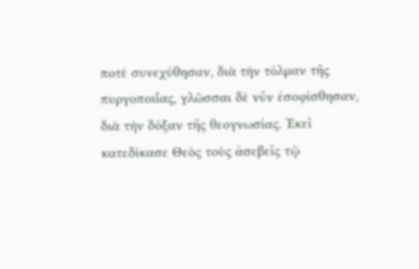ποτὲ συνεχύθησαν, διὰ τὴν τόλμαν τῆς πυργοποιΐας, γλῶσσαι δὲ νῦν ἐσοφίσθησαν,
διὰ τὴν δόξαν τῆς θεογνωσίας. Ἐκεῖ κατεδίκασε Θεὸς τοὺς ἀσεβεῖς τῷ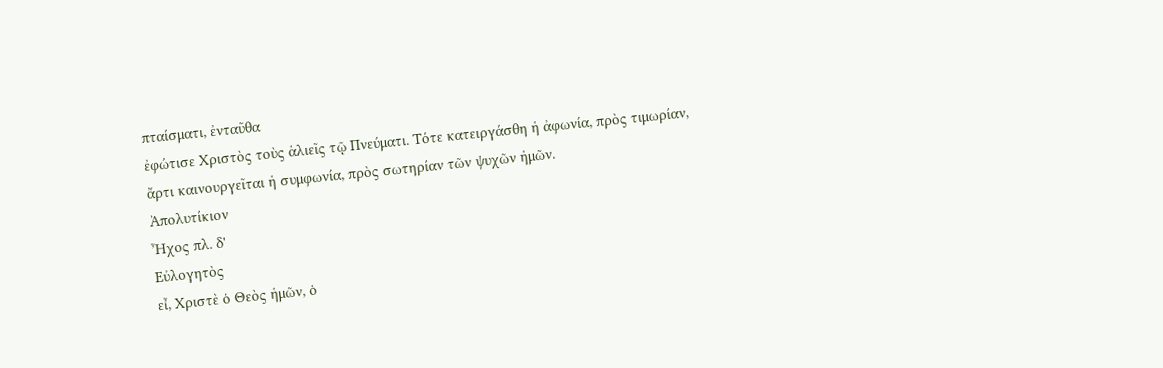πταίσματι, ἐνταῦθα
ἐφώτισε Χριστὸς τοὺς ἁλιεῖς τῷ Πνεύματι. Τότε κατειργάσθη ἡ ἀφωνία, πρὸς τιμωρίαν,
ἄρτι καινουργεῖται ἡ συμφωνία, πρὸς σωτηρίαν τῶν ψυχῶν ἡμῶν.
Ἀπολυτίκιον
Ἦχος πλ. δ'
Εὐλογητὸς
εἶ, Χριστὲ ὁ Θεὸς ἡμῶν, ὁ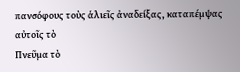πανσόφους τοὺς ἁλιεῖς ἀναδείξας, καταπέμψας αὐτοῖς τὸ
Πνεῦμα τὸ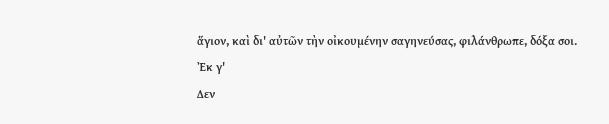ἅγιον, καὶ δι' αὐτῶν τὴν οἰκουμένην σαγηνεύσας, φιλάνθρωπε, δόξα σοι.
Ἐκ γ'
Δεν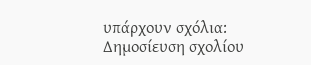υπάρχουν σχόλια:
Δημοσίευση σχολίου